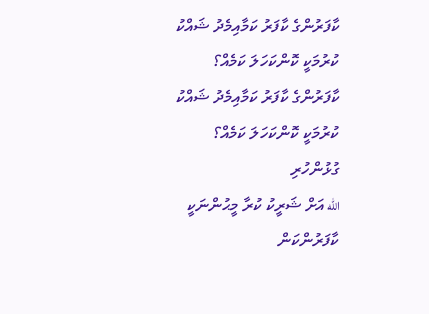ކާފަރުންގެ ކާފަރު ކަމާއިމެދު ޝައްކު ކުރުމަކީ ކޮންކަހަލަ ކަމެއް؟
ކާފަރުންގެ ކާފަރު ކަމާއިމެދު ޝައްކު ކުރުމަކީ ކޮންކަހަލަ ކަމެއް؟
ގުޅުންހުރި
الله އަށް ޝަރީކު ކުރާ މީޙުންނަކީ ކާފަރުންކަން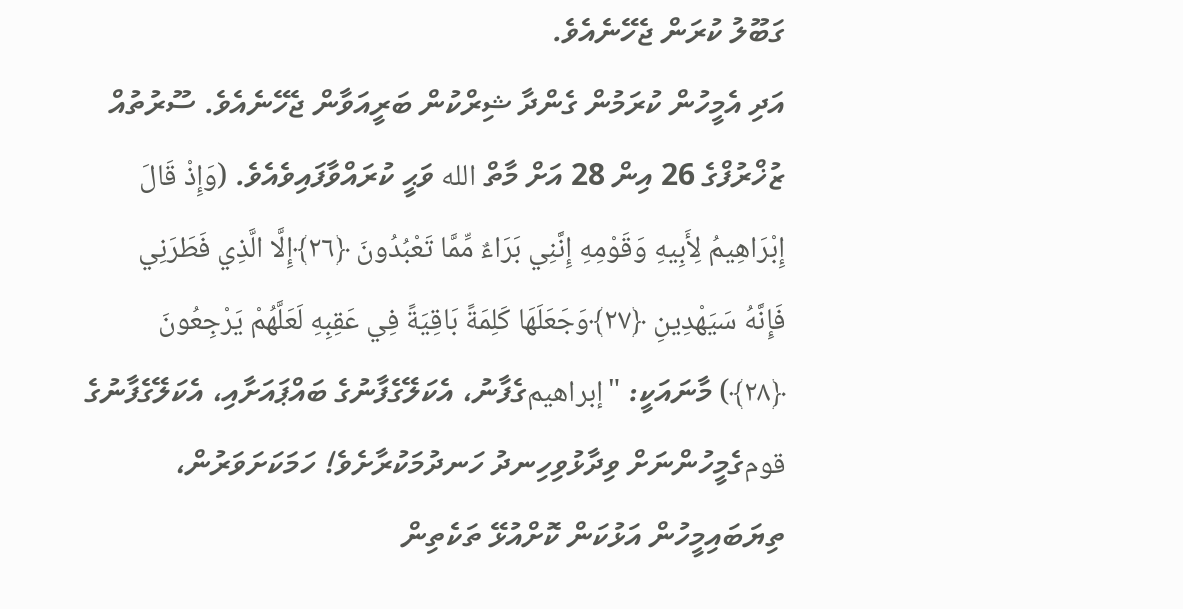ގަބޫލު ކުރަން ޖެހޭނެއެވެ.
އަދި އެމީހުން ކުރަމުން ގެންދާ ޝިރްކުން ބަރީއަވާން ޖެހޭނެއެވެ. ސޫރުތުއް ޒުޚްރުފްގެ 26 އިން 28 އަށް މާތް الله ވަޙީ ކުރައްވާފައިވެއެވެ. (وَإِذْ قَالَ إِبْرَاهِيمُ لِأَبِيهِ وَقَوْمِهِ إِنَّنِي بَرَاءٌ مِّمَّا تَعْبُدُونَ ﴿٢٦﴾إِلَّا الَّذِي فَطَرَنِي فَإِنَّهُ سَيَهْدِينِ ﴿٢٧﴾وَجَعَلَهَا كَلِمَةً بَاقِيَةً فِي عَقِبِهِ لَعَلَّهُمْ يَرْجِعُونَ ﴿٢٨﴾) މާނައަކީ: "إبراهيمގެފާނު، އެކަލޭގެފާނުގެ ބައްޕައަށާއި، އެކަލޭގެފާނުގެ قومގެމީހުންނަށް ވިދާޅުވިހިނދު ހަނދުމަކުރާށެވެ! ހަމަކަށަވަރުން، ތިޔަބައިމީހުން އަޅުކަން ކޮށްއުޅޭ ތަކެތިން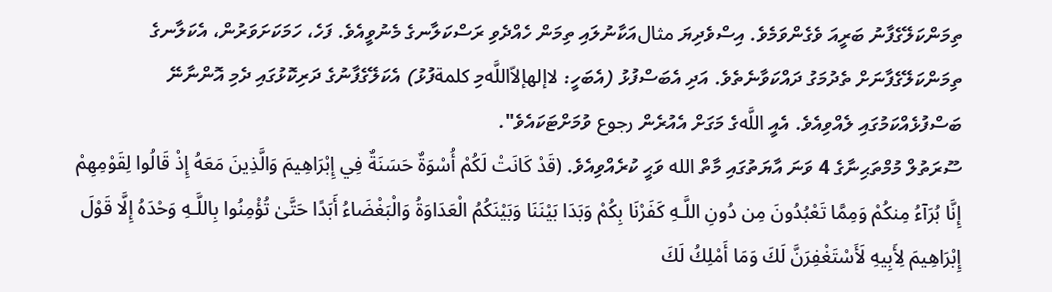ތިމަންކަލޭގެފާނު ބަރީއަ ވެގެންވަމެވެ. އިސްވެދިޔަ مثالއަކާނުލައި ތިމަން ހެއްދެވި ރަސްކަލާނގެ މެނުވީއެވެ. ފަހެ، ހަމަކަށަވަރުން، އެކަލާނގެ ތިމަންކަލޭގެފާނަށް ތެދުމަގު ދައްކަވާނެތެވެ. އަދި އެބަސްފުޅު (އެބަހީ: لاإلهإلاّاللَّهމި كلمةފުޅު) އެކަލޭގެފާނުގެ ދަރިކޮޅުގައި ދެމި އޮންނާނޭ ބަސްފުޅެއްކަމުގައި ލެއްވިއެވެ. އެއީ اللَّهގެ މަގަށް އެއުރެން رجوع ވުމަށްޓަކައެވެ".
ސޫރަތުލް މުމްތަޙިނާގެ 4 ވަނަ އާޔަތުގައި މާތް الله ވަޙީ ކުރެއްވިއެވެ. (قَدْ كَانَتْ لَكُمْ أُسْوَةٌ حَسَنَةٌ فِي إِبْرَاهِيمَ وَالَّذِينَ مَعَهُ إِذْ قَالُوا لِقَوْمِهِمْ إِنَّا بُرَآءُ مِنكُمْ وَمِمَّا تَعْبُدُونَ مِن دُونِ اللَّـهِ كَفَرْنَا بِكُمْ وَبَدَا بَيْنَنَا وَبَيْنَكُمُ الْعَدَاوَةُ وَالْبَغْضَاءُ أَبَدًا حَتَّىٰ تُؤْمِنُوا بِاللَّـهِ وَحْدَهُ إِلَّا قَوْلَ إِبْرَاهِيمَ لِأَبِيهِ لَأَسْتَغْفِرَنَّ لَكَ وَمَا أَمْلِكُ لَكَ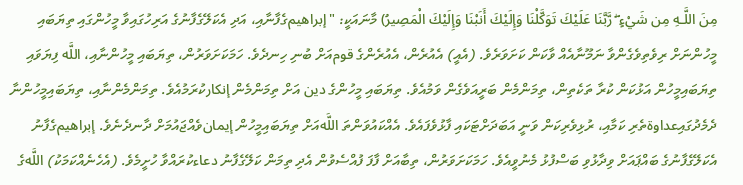مِنَ اللَّـهِ مِن شَيْءٍ ۖ رَّبَّنَا عَلَيْكَ تَوَكَّلْنَا وَإِلَيْكَ أَنَبْنَا وَإِلَيْكَ الْمَصِيرُ) މާނައަކީ: "إبراهيمގެފާނާއި، އަދި އެކަލޭގެފާނުގެ އަރިހުގައިވާ މީހުންގައި ތިޔަބައި މީހުންނަށް ރިވެތިވެގެންވާ ނަމޫނާއެއް ވާކަން ކަށަވަރެވެ. (އެއީ) އެއުރެން، އެއުރެންގެ قومއަށް ބުނި ހިނދެވެ. ހަމަކަށަވަރުން، ތިޔަބައި މީހުންނާއި، اللَّه ފިޔަވައި ތިޔަބައިމީހުން އަޅުކަން ކުރާ ތަކެތިން، ތިމަންމެން ބަރީއަވެގެން ވަމުއެވެ. ތިޔަބައި މީހުންގެ دين އަށް ތިމަންމެން إنكارކުރަމުއެވެ. ތިމަންމެންނާއި، ތިޔަބައިމީހުންނާ ދެމެދުގައިعداوةތެރި ކަމާއި، ރުޅިވެރިކަން ވަނީ އަބަދަށްޓަކައި ފާޅުވެފައެވެ. އެއްކައުވަންތަ اللَّهއަށް ތިޔަބައިމީހުން إيمانވެއްޖައުމަށް ދާނދެނެވެ. إبراهيمގެފާނު އެކަލޭގެފާނުގެ ބައްޕައަށް ވިދާޅުވި ބަސްފުޅު މެނުވީއެވެ. ހަމަކަށަވަރުން، ތިބާއަށް ފާފަ ފުއްސެވުން އެދި ތިމަން ކަލޭގެފާނު دعاءކުރައްވާ ހުށީމެވެ. (އެހެނެއްކަމަކު) اللَّهގެ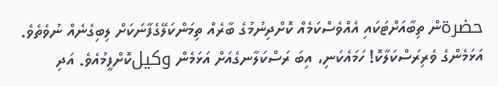حضرةން ތިބާއަށްޓަކައި އެއްވެސްކަމެއް ކޮށްދިނުމުގެ ބާރެއް ތިމަންކަލޭގެފާނަކަށް ލިބިގެނެއް ނުވެތެވެ. އަޅަމެންގެ ވެރިރަސްކަލާކޮ! ހަމައެކަނި، އިބަ ރަސްކަލާނގެއަށް އަޅަމެން وكيلކޮށްފީމުއެވެ. އަދި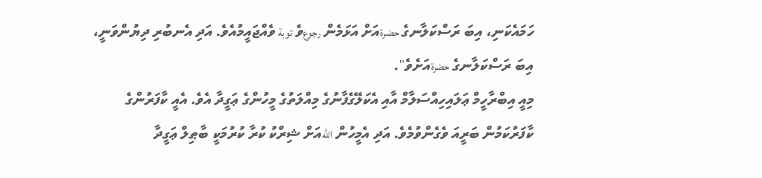ހަމައެކަނި، އިބަ ރަސްކަލާނގެ حضرةއަށް އަޅަމެން رجوعވެ توبة ވެއްޖައީމުއެވެ. އަދި އެނބުރި ދިޔުންވަނީ، އިބަ ރަސްކަލާނގެ حضرةއަށެވެ".
މިއީ އިބްރާހީމް ޢަލައިހިއްސަލާމް އާއި އެކަލޭގެފާނުގެ މިއްލަތުގެ މީހުންގެ ޢަގީދާ އެވެ. އެއީ ކާފަރުންގެ ކާފަރުކަމުން ބަރީއަ ވެގެންވުމެވެ. އަދި އެމީހުން اللهއަށް ޝިރްކު ކުރާ ކުރުމަކީ ބާޠިލް ޢަގީދާ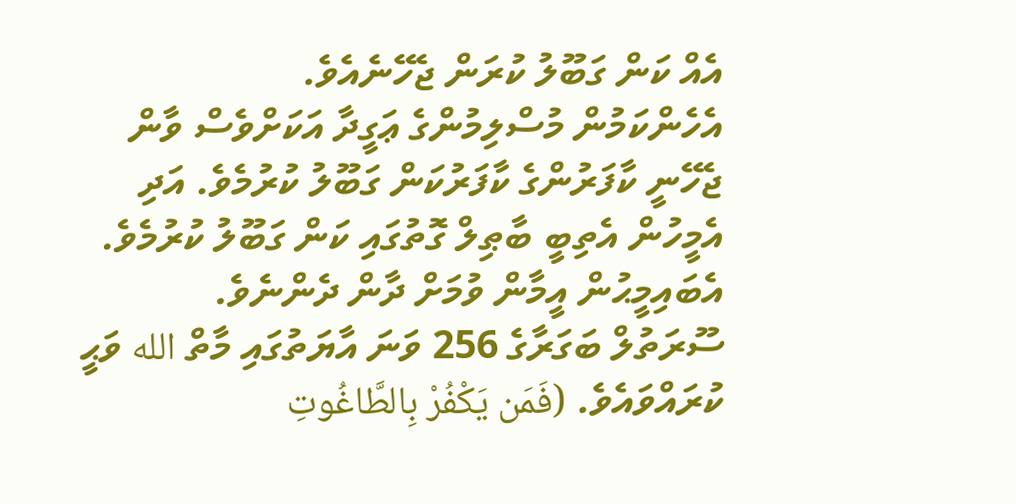އެއް ކަން ގަބޫލު ކުރަން ޖެހޭނެއެވެ.
އެހެންކަމުން މުސްލިމުންގެ ޢަގީދާ އަކަށްވެސް ވާން ޖެހޭނީ ކާފަރުންގެ ކާފަރުކަން ގަބޫލު ކުރުމެވެ. އަދި އެމީހުން އެތިބީ ބާޠިލް ގޮތުގައި ކަން ގަބޫލު ކުރުމެވެ. އެބައިމީޙުން އީމާން ވުމަށް ދާން ދެންނެވެ.
ސޫރަތުލް ބަގަރާގެ 256 ވަނަ އާޔަތުގައި މާތް الله ވަޙީ ކުރައްވައެވެ. (فَمَن يَكْفُرْ بِالطَّاغُوتِ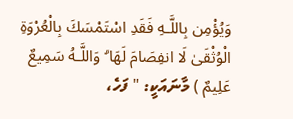وَيُؤْمِن بِاللَّـهِ فَقَدِ اسْتَمْسَكَ بِالْعُرْوَةِ الْوُثْقَىٰ لَا انفِصَامَ لَهَا ۗ وَاللَّـهُ سَمِيعٌ عَلِيمٌ ) މާނައަކީ: " ފަހެ،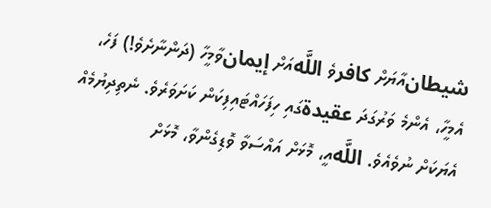شيطانއާޔަށް كافرވެ اللَّهއަށް إيمانވާމީހާ (ދަންނާށެވެ!) ފަހެ، އެމީހާ، އެންމެ ވަރުގަދަ عقيدةގައި ހިފަހައްޓައިފިކަން ކަށަވަރެވެ. ނެތިދިޔުމެއް އެޔަކަށް ނުވެއެވެ. اللَّهއީ، މޮޅަށް އައްސަވާ ވޮޑިގެންވާ، މޮޅަށް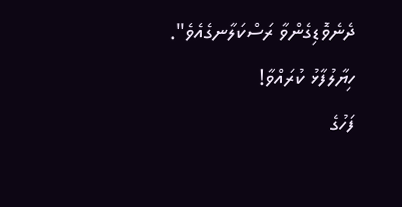ދެނެވޮޑިގެންވާ ރަސްކަލާނގެއެވެ".
ހިޔާލުފާޅު ކުރައްވާ!
ފަހުގެ